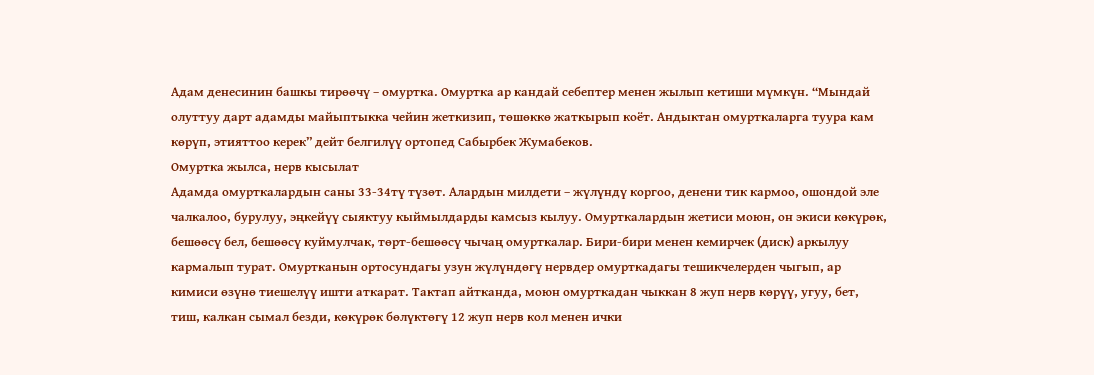Адам денесинин башкы тирөөчү – омуртка. Омуртка ар кандай себептер менен жылып кетиши мүмкүн. “Мындай олуттуу дарт адамды майыптыкка чейин жеткизип, төшөккө жаткырып коёт. Андыктан омурткаларга туура кам көрүп, этияттоо керек” дейт белгилүү ортопед Сабырбек Жумабеков.
Омуртка жылса, нерв кысылат
Адамда омурткалардын саны 33-34тү түзөт. Алардын милдети – жүлүндү коргоо, денени тик кармоо, ошондой эле чалкалоо, бурулуу, эңкейүү сыяктуу кыймылдарды камсыз кылуу. Омурткалардын жетиси моюн, он экиси көкүрөк, бешөөсү бел, бешөөсү куймулчак, төрт-бешөөсү чычаң омурткалар. Бири-бири менен кемирчек (диск) аркылуу кармалып турат. Омуртканын ортосундагы узун жүлүндөгү нервдер омурткадагы тешикчелерден чыгып, ар кимиси өзүнө тиешелүү ишти аткарат. Тактап айтканда, моюн омурткадан чыккан 8 жуп нерв көрүү, угуу, бет, тиш, калкан сымал безди, көкүрөк бөлүктөгү 12 жуп нерв кол менен ички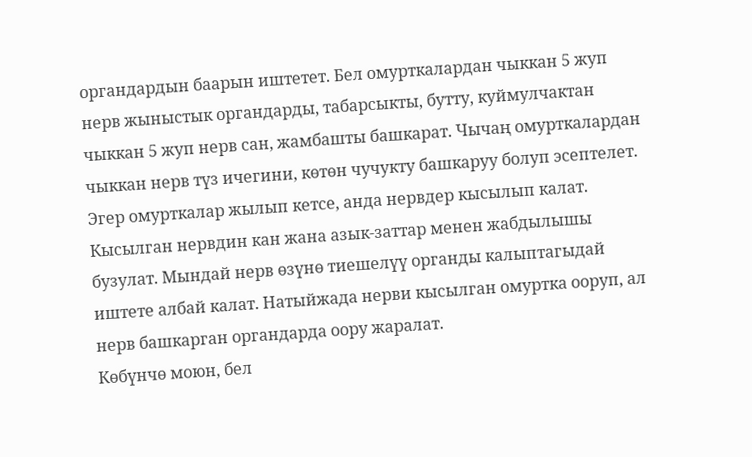органдардын баарын иштетет. Бел омурткалардан чыккан 5 жуп нерв жыныстык органдарды, табарсыкты, бутту, куймулчактан чыккан 5 жуп нерв сан, жамбашты башкарат. Чычаң омурткалардан чыккан нерв түз ичегини, көтөн чучукту башкаруу болуп эсептелет. Эгер омурткалар жылып кетсе, анда нервдер кысылып калат. Кысылган нервдин кан жана азык-заттар менен жабдылышы бузулат. Мындай нерв өзүнө тиешелүү органды калыптагыдай иштете албай калат. Натыйжада нерви кысылган омуртка ооруп, ал нерв башкарган органдарда оору жаралат.
Көбүнчө моюн, бел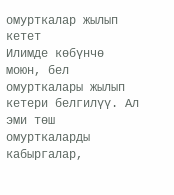омурткалар жылып кетет
Илимде көбүнчө моюн, бел омурткалары жылып кетери белгилүү. Ал эми төш омурткаларды кабыргалар,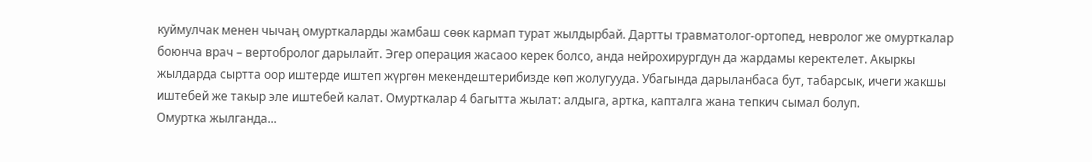куймулчак менен чычаң омурткаларды жамбаш сөөк кармап турат жылдырбай. Дартты травматолог-ортопед, невролог же омурткалар боюнча врач – вертобролог дарылайт. Эгер операция жасаоо керек болсо, анда нейрохирургдун да жардамы керектелет. Акыркы жылдарда сыртта оор иштерде иштеп жүргөн мекендештерибизде көп жолугууда. Убагында дарыланбаса бут, табарсык, ичеги жакшы иштебей же такыр эле иштебей калат. Омурткалар 4 багытта жылат: алдыга, артка, капталга жана тепкич сымал болуп.
Омуртка жылганда...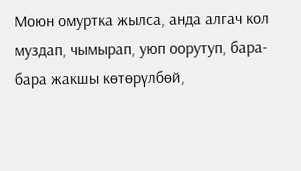Моюн омуртка жылса, анда алгач кол муздап, чымырап, уюп оорутуп, бара-бара жакшы көтөрүлбөй,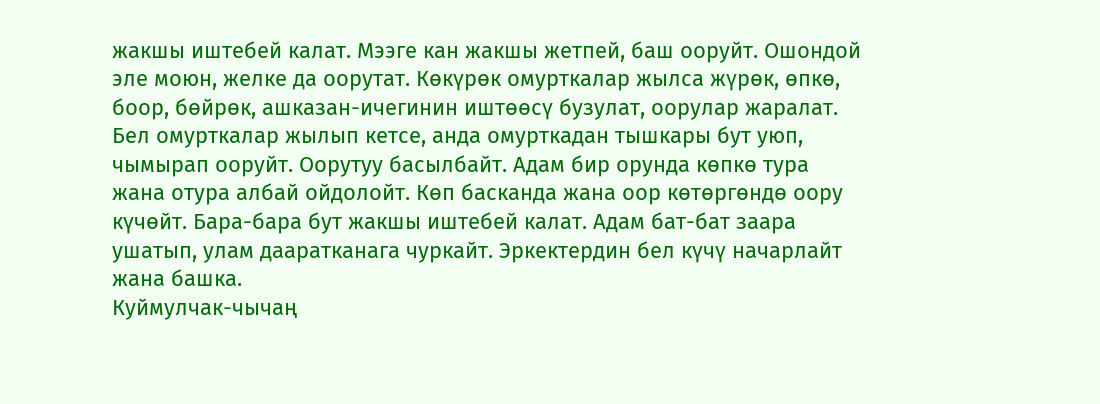жакшы иштебей калат. Мээге кан жакшы жетпей, баш ооруйт. Ошондой эле моюн, желке да оорутат. Көкүрөк омурткалар жылса жүрөк, өпкө, боор, бөйрөк, ашказан-ичегинин иштөөсү бузулат, оорулар жаралат.
Бел омурткалар жылып кетсе, анда омурткадан тышкары бут уюп, чымырап ооруйт. Оорутуу басылбайт. Адам бир орунда көпкө тура жана отура албай ойдолойт. Көп басканда жана оор көтөргөндө оору күчөйт. Бара-бара бут жакшы иштебей калат. Адам бат-бат заара ушатып, улам дааратканага чуркайт. Эркектердин бел күчү начарлайт жана башка.
Куймулчак-чычаң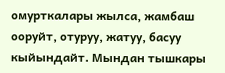омурткалары жылса, жамбаш ооруйт, отуруу, жатуу, басуу кыйындайт. Мындан тышкары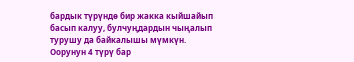бардык түрүндө бир жакка кыйшайып басып калуу, булчуңдардын чыңалып турушу да байкалышы мүмкүн.
Оорунун 4 түрү бар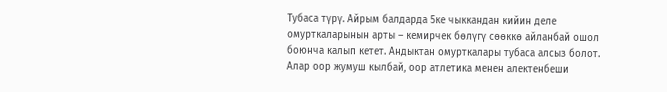Тубаса түрү. Айрым балдарда 5ке чыккандан кийин деле омурткаларынын арты – кемирчек бөлүгү сөөккө айланбай ошол боюнча калып кетет. Андыктан омурткалары тубаса алсыз болот. Алар оор жумуш кылбай, оор атлетика менен алектенбеши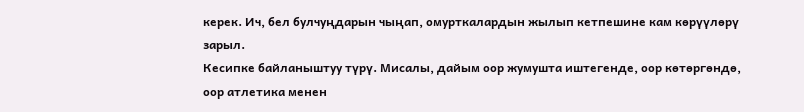керек. Ич, бел булчуңдарын чыңап, омурткалардын жылып кетпешине кам көрүүлөрү зарыл.
Кесипке байланыштуу түрү. Мисалы, дайым оор жумушта иштегенде, оор көтөргөндө, оор атлетика менен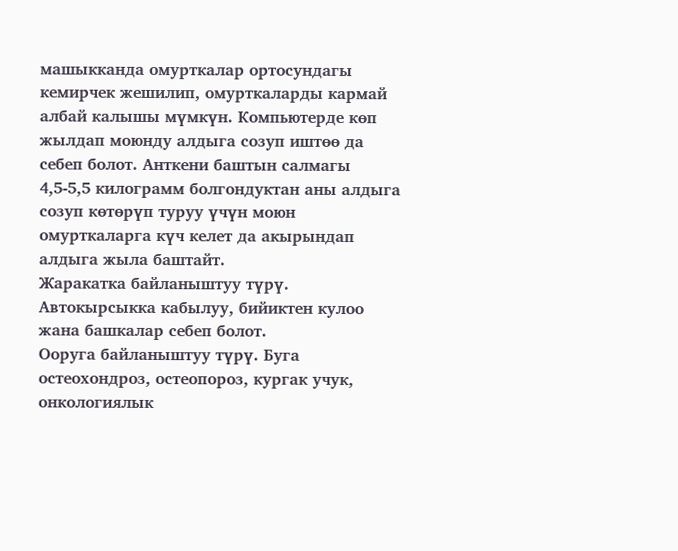машыкканда омурткалар ортосундагы кемирчек жешилип, омурткаларды кармай албай калышы мүмкүн. Компьютерде көп жылдап моюнду алдыга созуп иштөө да себеп болот. Анткени баштын салмагы 4,5-5,5 килограмм болгондуктан аны алдыга созуп көтөрүп туруу үчүн моюн омурткаларга күч келет да акырындап алдыга жыла баштайт.
Жаракатка байланыштуу түрү. Автокырсыкка кабылуу, бийиктен кулоо жана башкалар себеп болот.
Ооруга байланыштуу түрү. Буга остеохондроз, остеопороз, кургак учук, онкологиялык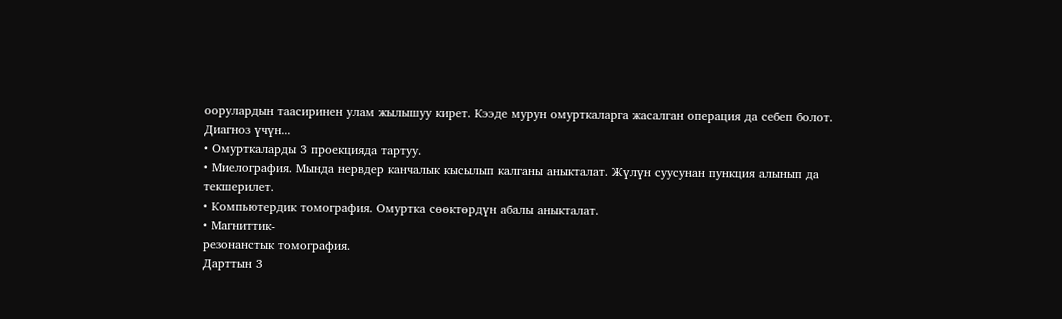оорулардын таасиринен улам жылышуу кирет. Кээде мурун омурткаларга жасалган операция да себеп болот.
Диагноз үчүн...
• Омурткаларды 3 проекцияда тартуу.
• Миелография. Мында нервдер канчалык кысылып калганы аныкталат. Жүлүн суусунан пункция алынып да текшерилет.
• Компьютердик томография. Омуртка сөөктөрдүн абалы аныкталат.
• Магниттик-
резонанстык томография.
Дарттын 3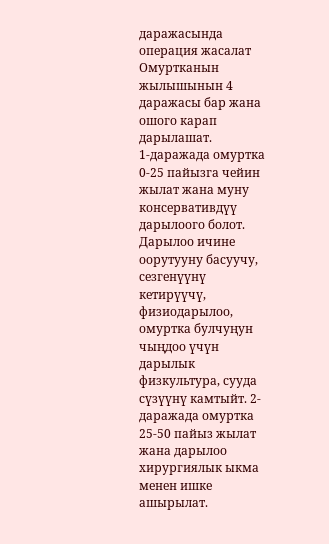даражасында операция жасалат
Омуртканын жылышынын 4 даражасы бар жана ошого карап дарылашат.
1-даражада омуртка 0-25 пайызга чейин жылат жана муну консервативдүү дарылоого болот. Дарылоо ичине оорутууну басуучу, сезгенүүнү кетирүүчү, физиодарылоо, омуртка булчуңун чыңдоо үчүн дарылык физкультура, сууда сүзүүнү камтыйт. 2-даражада омуртка 25-50 пайыз жылат жана дарылоо хирургиялык ыкма менен ишке ашырылат.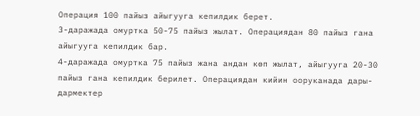Операция 100 пайыз айыгууга кепилдик берет.
3-даражада омуртка 50-75 пайыз жылат. Операциядан 80 пайыз гана айыгууга кепилдик бар.
4-даражада омуртка 75 пайыз жана андан көп жылат, айыгууга 20-30 пайыз гана кепилдик берилет. Операциядан кийин ооруканада дары-дармектер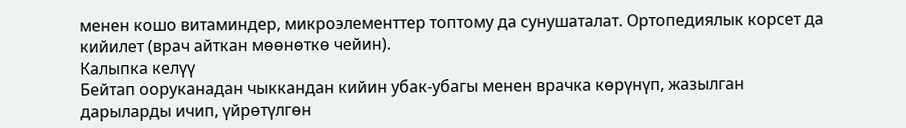менен кошо витаминдер, микроэлементтер топтому да сунушаталат. Ортопедиялык корсет да кийилет (врач айткан мөөнөткө чейин).
Калыпка келүү
Бейтап ооруканадан чыккандан кийин убак-убагы менен врачка көрүнүп, жазылган дарыларды ичип, үйрөтүлгөн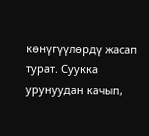көнүгүүлөрдү жасап турат. Суукка урунуудан качып,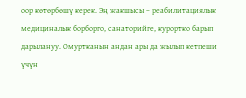оор көтөрбөшү керек. Эң жакшысы – реабилитациялык медициналык борборго, санаторийге, курортко барып дарылануу. Омуртканын андан ары да жылып кетпеши үчүн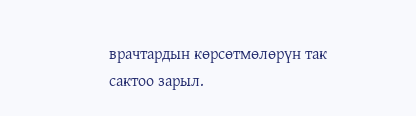врачтардын көрсөтмөлөрүн так сактоо зарыл.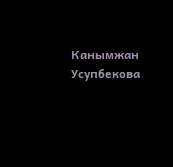Канымжан Усупбекова